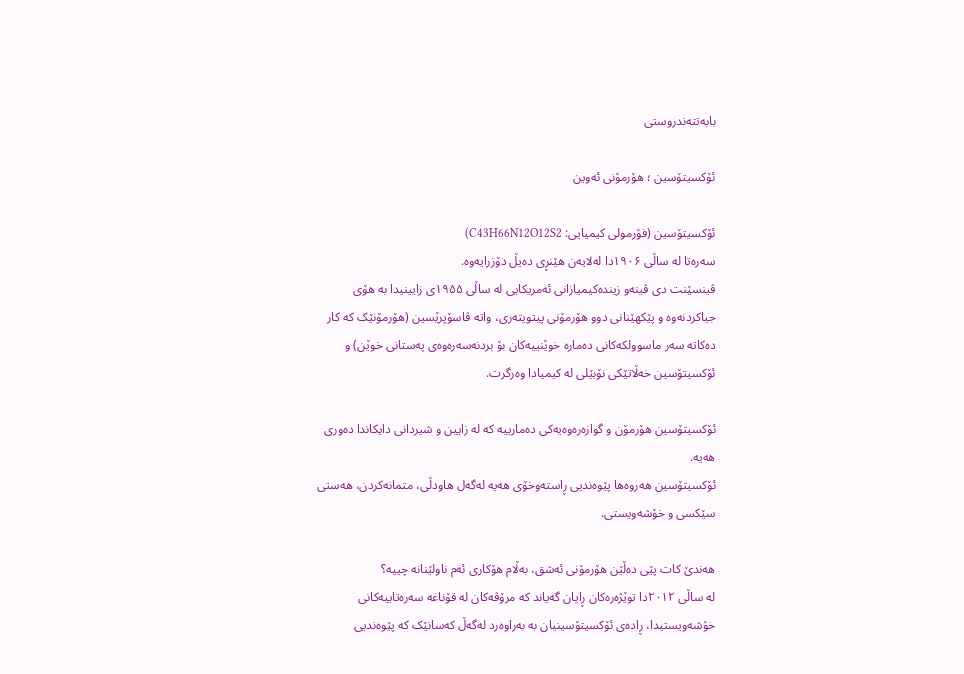بابەتتەندروستی

ئۆکسیتۆسین ؛ هۆرمۆنی ئەوین

ئۆکسیتۆسین (فۆرمولی کیمیایی: C43H66N12O12S2)
سەرەتا لە ساڵی ۱۹۰۶دا لەلایەن هێنڕی دەیڵ دۆزرایەوە.
ڤینسێنت دی ڤینەو زیندەکیمیازانی ئەمریکایی لە ساڵی ۱۹۵۵ی زایینیدا بە هۆی جیاکردنەوە و پێکهێنانی دوو هۆرمۆنی پیتویتەری، واتە ڤاسۆپرێسین (هۆرمۆنێک کە کار دەکاتە سەر ماسوولکەکانی دەمارە خوێنییەکان بۆ بردنەسەرەوەی پەستانی خوێن) و ئۆکسیتۆسین خەڵاتێکی نۆبێلی لە کیمیادا وەرگرت.

ئۆکسیتۆسین هۆرمۆن و گوازەرەوەیەکی دەمارییە کە لە زایین و شیردانی دایکاندا دەوری هەیە.
ئۆکسیتۆسین هەروەها پێوەندیی ڕاستەوخۆی هەیە لەگەل هاودڵی، متمانەکردن، هەستی سێکسی و خۆشەویستی.

هەندێ کات پێی دەڵێن هۆرمۆنی ئەشق، بەڵام هۆکاری ئەم ناولێنانە چییە؟
لە ساڵی ۲۰۱۲دا توێژەرەکان ڕایان گەیاند کە مرۆڤەکان لە قۆناغە سەرەتاییەکانی خۆشەویستیدا، ڕادەی ئۆکسیتۆسینیان بە بەراوەرد لەگەڵ کەسانێک کە پێوەندیی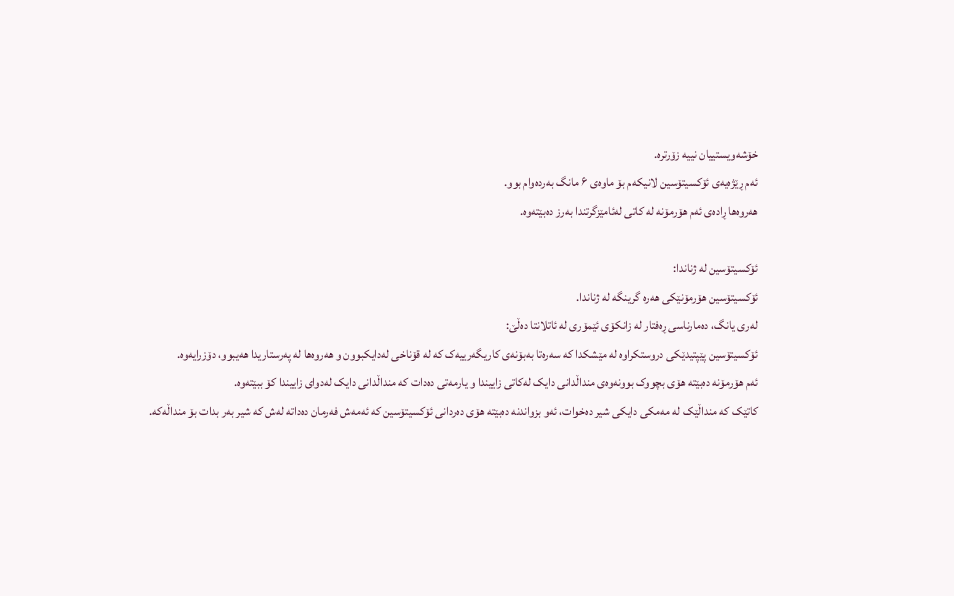خۆشەویستییان نییە زۆرترە.
ئەم ڕێژەیەی ئۆکسیتۆسین لانیکەم بۆ ماوەی ۶ مانگ بەردەوام بوو.
هەروەها ڕادەی ئەم هۆرمۆنە لە کاتی لەئامێزگرتندا بەرز دەبێتەوە.

ئۆکسیتۆسین لە ژناندا:
ئۆکسیتۆسین هۆرمۆنێکی هەرە گرینگە لە ژناندا.
لەری یانگ، دەمارناسی ڕەفتار لە زانکۆی ئێمۆری لە ئاتلانتا دەڵێ:
ئۆکسیتۆسین پێپتیدێکی دروستکراوە لە مێشکدا کە سەرەتا بەبۆنەی کاریگەرییەک کە لە قۆناخی لەدایکبوون و هەروەها لە پەرستاریدا هەیبوو، دۆزرایەوە.
ئەم هۆرمۆنە دەبێتە هۆی بچووک بوونەوەی منداڵدانی دایک لەکاتی زاییندا و یارمەتی دەدات کە منداڵدانی دایک لەدوای زاییندا کۆ ببێتەوە.
کاتێک کە منداڵێک لە مەمکی دایکی شیر دەخوات، ئەو بزواندنە دەبێتە هۆی دەردانی ئۆکسیتۆسین کە ئەمەش فەرمان دەداتە لەش کە شیر بەر بدات بۆ منداڵەکە.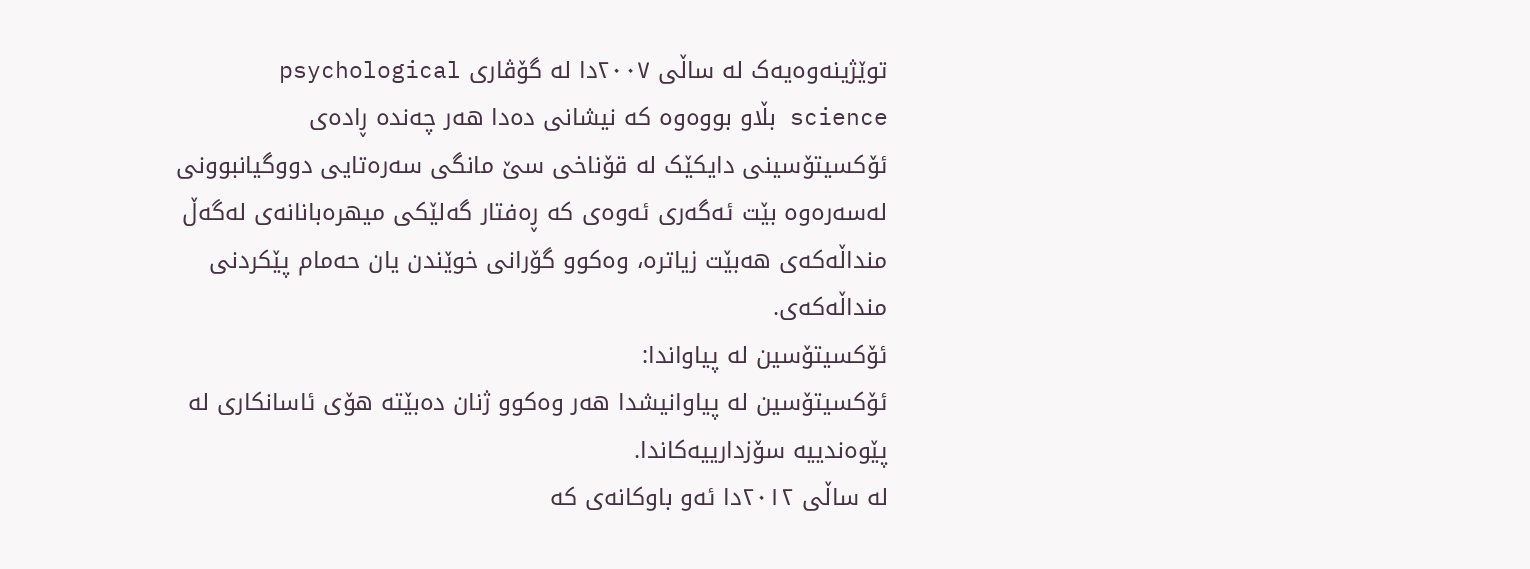توێژینەوەیەک لە ساڵی ۲۰۰۷دا لە گۆڤاری psychological science بڵاو بووەوە کە نیشانی دەدا هەر چەندە ڕادەی ئۆکسیتۆسینی دایکێک لە قۆناخی سێ مانگی سەرەتایی دووگیانبوونی لەسەرەوە بێت ئەگەری ئەوەی کە ڕەفتار گەلێکی میهرەبانانەی لەگەڵ منداڵەکەی هەبێت زیاترە، وەکوو گۆرانی خوێندن یان حەمام پێکردنی منداڵەکەی.
ئۆکسیتۆسین لە پیاواندا:
ئۆکسیتۆسین لە پیاوانیشدا هەر وەکوو ژنان دەبێتە هۆی ئاسانکاری لە پێوەندییە سۆزدارییەکاندا.
لە ساڵی ۲۰۱۲دا ئەو باوکانەی کە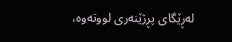لەڕێگای پڕژێنەری لووتەوە،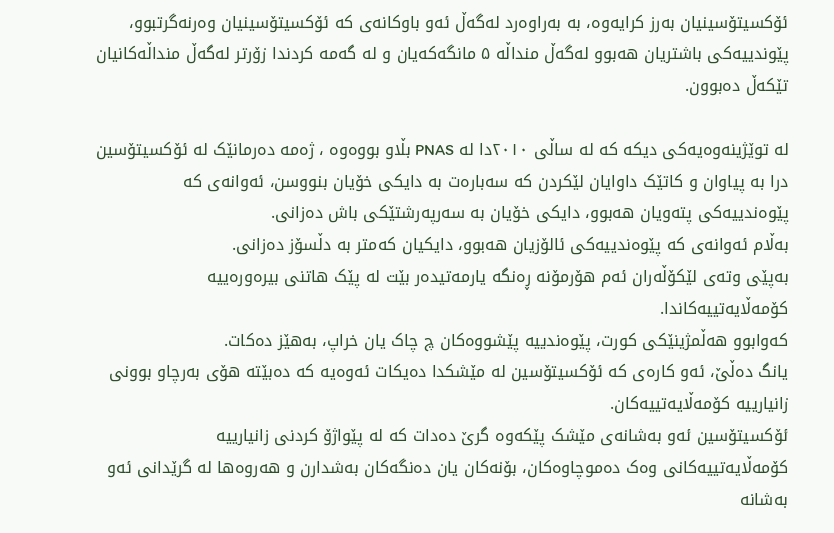ئۆکسیتۆسینیان بەرز کرایەوە، بە بەراوەرد لەگەڵ ئەو باوکانەی کە ئۆکسیتۆسینیان وەرنەگرتبوو، پێوندییەکی باشتریان هەبوو لەگەڵ منداڵە ۵ مانگەکەیان و لە گەمە کردندا زۆرتر لەگەڵ منداڵەکانیان تێکەڵ دەبوون.

لە توێژینەوەیەکی دیکە کە لە ساڵی ۲۰۱۰دا لە PNAS بڵاو بووەوە ، ژەمە دەرمانێک لە ئۆکسیتۆسین درا بە پیاوان و کاتێک داوایان لێکردن کە سەبارەت بە دایکی خۆیان بنووسن، ئەوانەی کە پێوەندییەکی پتەویان هەبوو، دایکی خۆیان بە سەرپەرشتێکی باش دەزانی.
بەڵام ئەوانەی کە پێوەندییەکی ئالۆزیان هەبوو، دایکیان کەمتر بە دڵسۆز دەزانی.
بەپێی وتەی لێکۆڵەران ئەم هۆرمۆنە ڕەنگە یارمەتیدەر بێت لە پێک هاتنی بیرەورەییە کۆمەڵایەتییەکاندا.
کەوابوو هەڵمژینێکی کورت، پێوەندییە پێشووەکان چ چاک یان خراپ، بەهێز دەکات.
یانگ دەڵێ، ئەو کارەی کە ئۆکسیتۆسین لە مێشکدا دەیکات ئەوەیە کە دەبێتە هۆی بەرچاو بوونی زانیارییە کۆمەڵایەتییەکان.
ئۆکسیتۆسین ئەو بەشانەی مێشک پێکەوە گرێ دەدات کە لە پێواژۆ کردنی زانیارییە کۆمەڵایەتییەکانی وەک دەموچاوەکان، بۆنەکان یان دەنگەکان بەشدارن و هەروەها لە گرێدانی ئەو بەشانە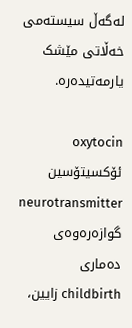لەگەڵ سیستەمی خەڵاتی مێشک یارمەتیدەرە.

oxytocin ئۆکسیتۆسین
neurotransmitter گوازەرەوەی دەماری
childbirth زایین،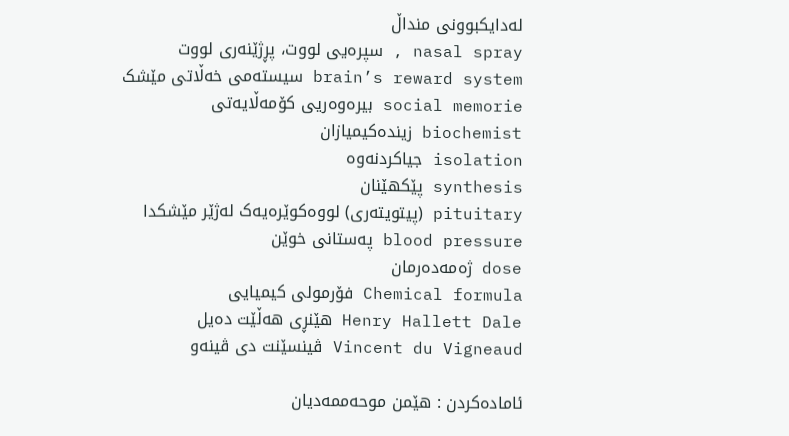لەدایکبوونی منداڵ
nasal spray , سپرەیی لووت، پڕژێنەری لووت
brain’s reward system سیستەمی خەڵاتی مێشک
social memorie بیرەوەریی کۆمەڵایەتی
biochemist زیندەکیمیازان
isolation جیاکردنەوە
synthesis پێکهێنان
pituitary (پیتویتەری) لووەکوێرەیەک لەژێر مێشکدا
blood pressure پەستانی خوێن
dose ژەمەدەرمان
Chemical formula فۆرمولی کیمیایی
Henry Hallett Dale هێنڕی هەڵێت دەیل
Vincent du Vigneaud ڤینسێنت دی ڤینەو

ئامادەکردن : هێمن موحەممەدیان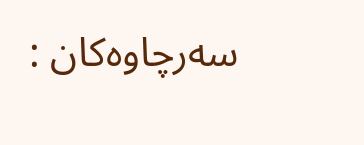سەرچاوەکان :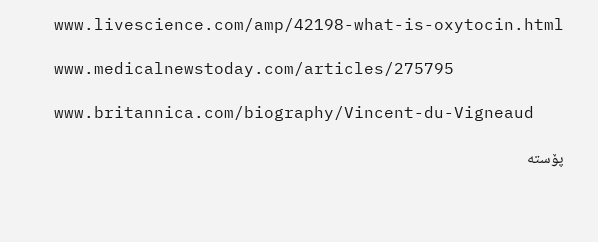www.livescience.com/amp/42198-what-is-oxytocin.html

www.medicalnewstoday.com/articles/275795

www.britannica.com/biography/Vincent-du-Vigneaud

پۆستە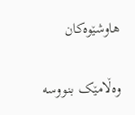هاوشێوەکان

وەڵامێک بنووسە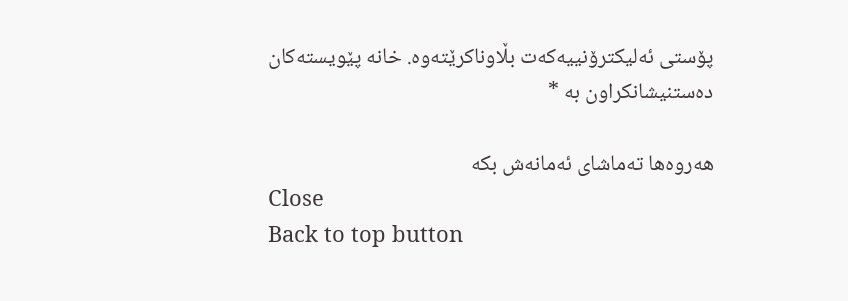پۆستی ئەلیکترۆنییەکەت بڵاوناکرێتەوە. خانە پێویستەکان دەستنیشانکراون بە *

هەروەها تەماشای ئەمانەش بکە
Close
Back to top button